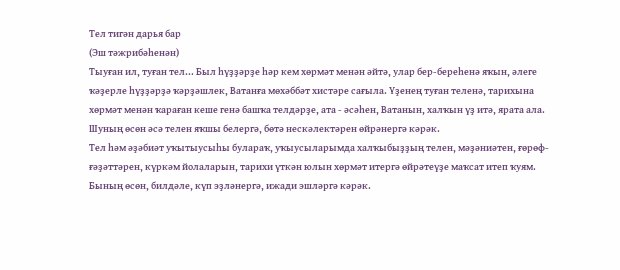Тел тигән дарья бар
(Эш тәжрибәһенән)
Тыуған ил, туған тел... Был һүҙҙәрҙе һәр кем хөрмәт менән әйтә, улар бер-береһенә яҡын, әлеге ҡәҙерле һүҙҙәрҙә ҡәрҙәшлек, Ватанға мөхәббәт хистәре сағыла. Үҙенең туған теленә, тарихына хөрмәт менән ҡараған кеше генә башҡа телдәрҙе, ата - әсәһен, Ватанын, халҡын үҙ итә, ярата ала. Шуның өсөн әсә телен яҡшы белергә, бөтә нескәлектәрен өйрәнергә кәрәк.
Тел һәм әҙәбиәт уҡытыусыһы булараҡ, уҡыусыларымда халҡыбыҙҙың телен, мәҙәниәтен, ғөрөф-ғәҙәттәрен, күркәм йолаларын, тарихи үткән юлын хөрмәт итергә өйрәтеүҙе маҡсат итеп ҡуям. Бының өсөн, билдәле, күп эҙләнергә, ижади эшләргә кәрәк.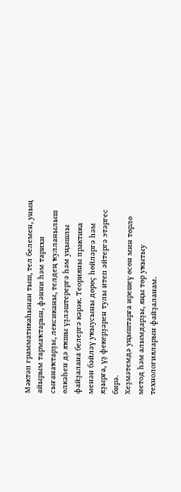Мәктәп грамматикаһынан тыш, тел белемен, уның айырым тармаҡтарын, фәнни һәм тарихи сығанаҡтарҙы, лексиканы, телдең ҡулланылыш өлкәһен дә яҡшы үҙләштерергә һәм уңышлы файҙалана белергә кәрәк. Теорияны практика менән бәйләү уҡыусыны дөрөҫ һөйләргә һәм яҙырға, үҙ фекерҙәрен тулы итеп әйтергә этәргес бирә.
Хеҙмәтемдә уңыштарға ирешеү өсөн мин төрлө метод һәм алымдарҙы, яңы төр уҡытыу технологияларын файҙаланам.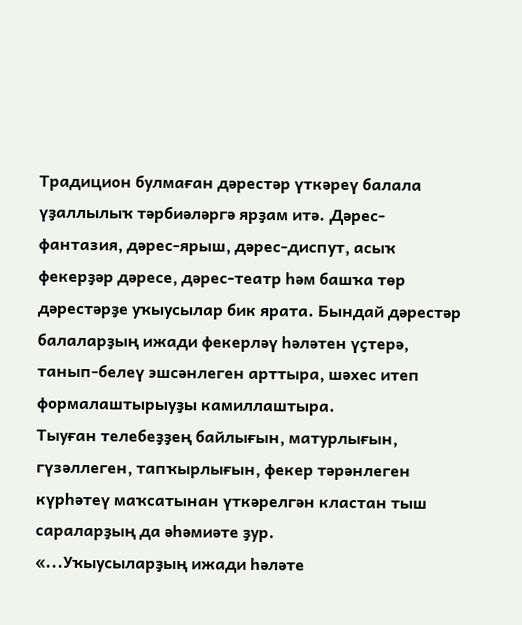Традицион булмаған дәрестәр үткәреү балала үҙаллылыҡ тәрбиәләргә ярҙам итә. Дәрес-фантазия, дәрес-ярыш, дәрес-диспут, асыҡ фекерҙәр дәресе, дәрес-театр һәм башҡа төр дәрестәрҙе уҡыусылар бик ярата. Бындай дәрестәр балаларҙың ижади фекерләү һәләтен үҫтерә, танып-белеү эшсәнлеген арттыра, шәхес итеп формалаштырыуҙы камиллаштыра.
Тыуған телебеҙҙең байлығын, матурлығын, гүзәллеген, тапҡырлығын, фекер тәрәнлеген күрһәтеү маҡсатынан үткәрелгән кластан тыш сараларҙың да әһәмиәте ҙур.
«...Уҡыусыларҙың ижади һәләте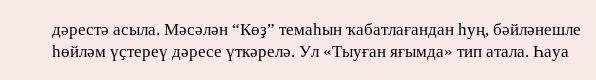дәрестә асыла. Мәсәлән “Көҙ” темаһын ҡабатлағандан һуң, бәйләнешле һөйләм үҫтереү дәресе үткәрелә. Ул «Тыуған яғымда» тип атала. Һауа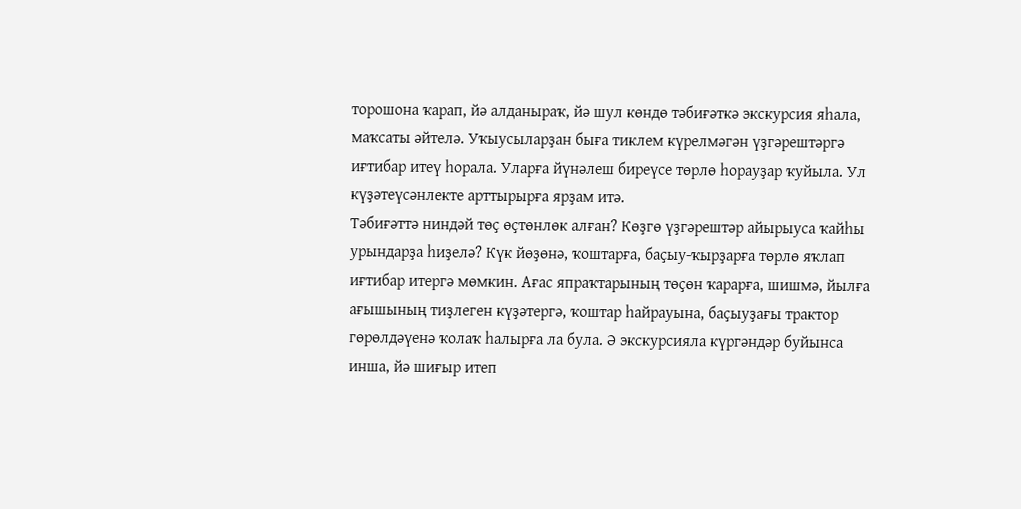торошона ҡарап, йә алданыраҡ, йә шул көндө тәбиғәткә экскурсия яһала, маҡсаты әйтелә. Уҡыусыларҙан быға тиклем күрелмәгән үҙгәрештәргә иғтибар итеү һорала. Уларға йүнәлеш биреүсе төрлө һорауҙар ҡуйыла. Ул күҙәтеүсәнлекте арттырырға ярҙам итә.
Тәбиғәттә ниндәй төҫ өҫтөнлөк алған? Көҙгө үҙгәрештәр айырыуса ҡайһы урындарҙа һиҙелә? Күк йөҙөнә, ҡоштарға, баҫыу-ҡырҙарға төрлө яҡлап иғтибар итергә мөмкин. Ағас япраҡтарының төҫөн ҡарарға, шишмә, йылға ағышының тиҙлеген күҙәтергә, ҡоштар һайрауына, баҫыуҙағы трактор гөрөлдәүенә ҡолаҡ һалырға ла була. Ә экскурсияла күргәндәр буйынса инша, йә шиғыр итеп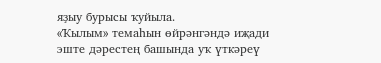яҙыу бурысы ҡуйыла.
«Ҡылым» темаһын өйрәнгәндә иҗади эште дәрестең башында уҡ үткәреү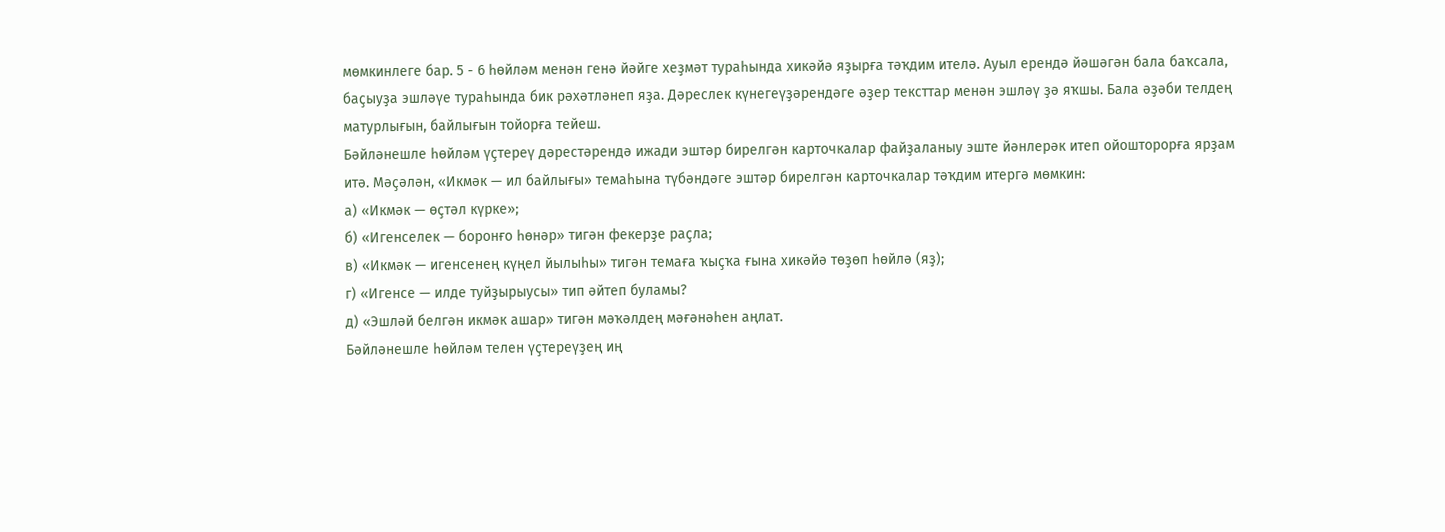мөмкинлеге бар. 5 - 6 һөйләм менән генә йәйге хеҙмәт тураһында хикәйә яҙырға тәҡдим ителә. Ауыл ерендә йәшәгән бала баҡсала, баҫыуҙа эшләүе тураһында бик рәхәтләнеп яҙа. Дәреслек күнегеүҙәрендәге әҙер тексттар менән эшләү ҙә яҡшы. Бала әҙәби телдең матурлығын, байлығын тойорға тейеш.
Бәйләнешле һөйләм үҫтереү дәрестәрендә ижади эштәр бирелгән карточкалар файҙаланыу эште йәнлерәк итеп ойошторорға ярҙам итә. Мәҫәлән, «Икмәк — ил байлығы» темаһына түбәндәге эштәр бирелгән карточкалар тәҡдим итергә мөмкин:
а) «Икмәк — өҫтәл күрке»;
б) «Игенселек — боронғо һөнәр» тигән фекерҙе раҫла;
в) «Икмәк — игенсенең күңел йылыһы» тигән темаға ҡыҫҡа ғына хикәйә төҙөп һөйлә (яҙ);
г) «Игенсе — илде туйҙырыусы» тип әйтеп буламы?
д) «Эшләй белгән икмәк ашар» тигән мәҡәлдең мәғәнәһен аңлат.
Бәйләнешле һөйләм телен үҫтереүҙең иң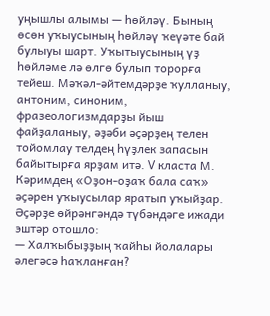уңышлы алымы — һөйләү. Бының өсөн уҡыусының һөйләү ҡеүәте бай булыуы шарт. Уҡытыусының үҙ һөйләме лә өлгө булып торорға тейеш. Мәҡәл-әйтемдәрҙе ҡулланыу, антоним, синоним, фразеологизмдарҙы йыш файҙаланыу, әҙәби әҫәрҙең телен тойомлау телдең һүҙлек запасын байытырға ярҙам итә. V класта М. Кәримдең «Оҙон-оҙаҡ бала саҡ» әҫәрен уҡыусылар яратып уҡыйҙар. Әҫәрҙе өйрәнгәндә түбәндәге ижади эштәр отошло:
— Халҡыбыҙҙың ҡайһы йолалары әлегәсә һаҡланған?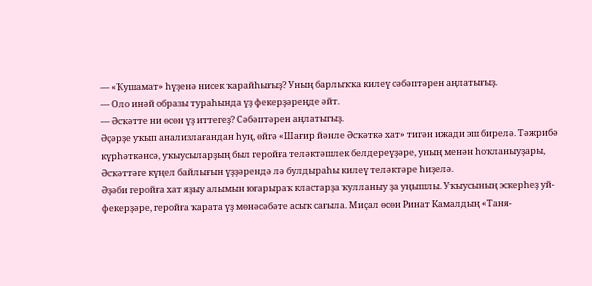— «Ҡушамат» һүҙенә нисек ҡарайһығыҙ? Уның барлыҡҡа килеү сәбәптәрен аңлатығыҙ.
— Оло инәй образы тураһында үҙ фекерҙәреңде әйт.
— Әсҡәтте ни өсөн үҙ иттегеҙ? Сәбәптәрен аңлатыгыҙ.
Әҫәрҙе уҡып анализлағандан һуң, өйгә «Шағир йәнле Әсҡәткә хат» тигән ижади эш бирелә. Тәжрибә күрһәткәнсә, уҡыусыларҙың был геройға теләктәшлек белдереүҙәре, уның менән һоҡланыуҙары, Әсҡәттәге күңел байлығын үҙҙәрендә лә булдыраһы килеү теләктәре һиҙелә.
Әҙәби геройға хат яҙыу алымын юғарыраҡ кластарҙа ҡулланыу ҙа уңышлы. Уҡыусының эскерһеҙ уй-фекерҙәре, геройға ҡарата үҙ мөнәсәбәте асыҡ сағыла. Миҫал өсөн Ринат Камалдың «Таня-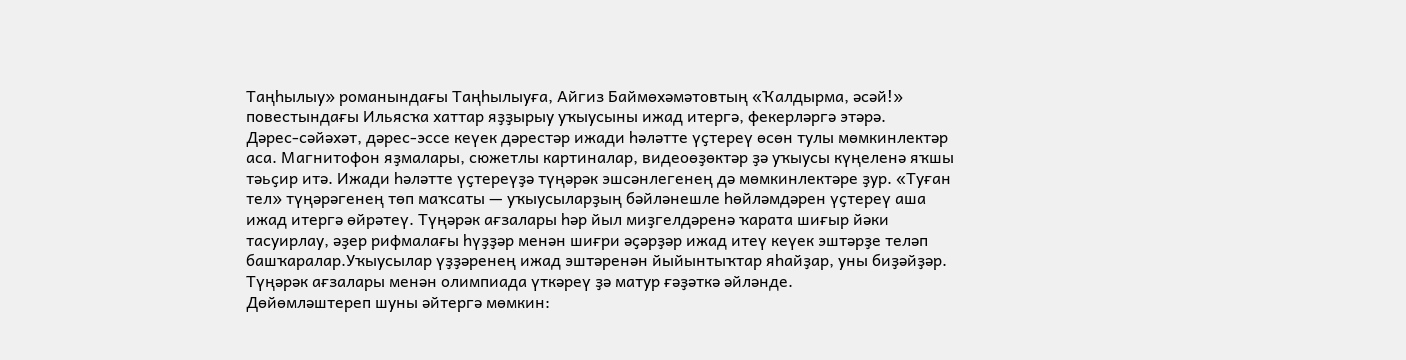Таңһылыу» романындағы Таңһылыуға, Айгиз Баймөхәмәтовтың «Ҡалдырма, әсәй!» повестындағы Ильясҡа хаттар яҙҙырыу уҡыусыны ижад итергә, фекерләргә этәрә.
Дәрес-сәйәхәт, дәрес-эссе кеүек дәрестәр ижади һәләтте үҫтереү өсөн тулы мөмкинлектәр аса. Магнитофон яҙмалары, сюжетлы картиналар, видеоөҙөктәр ҙә уҡыусы күңеленә яҡшы тәьҫир итә. Ижади һәләтте үҫтереүҙә түңәрәк эшсәнлегенең дә мөмкинлектәре ҙур. «Туған тел» түңәрәгенең төп маҡсаты — уҡыусыларҙың бәйләнешле һөйләмдәрен үҫтереү аша ижад итергә өйрәтеү. Түңәрәк ағзалары һәр йыл миҙгелдәренә ҡарата шиғыр йәки тасуирлау, әҙер рифмалағы һүҙҙәр менән шиғри әҫәрҙәр ижад итеү кеүек эштәрҙе теләп башҡаралар.Уҡыусылар үҙҙәренең ижад эштәренән йыйынтыҡтар яһайҙар, уны биҙәйҙәр. Түңәрәк ағзалары менән олимпиада үткәреү ҙә матур ғәҙәткә әйләнде.
Дөйөмләштереп шуны әйтергә мөмкин: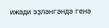ижади эҙләнгәндә генә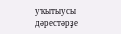уҡытыусы дәрестәрҙе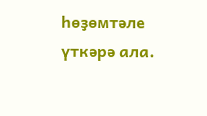һөҙөмтәле үткәрә ала.